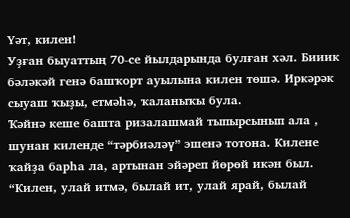Үәт, килен!
Уҙған быуаттың 70-се йылдарында булған хәл. Бииик бәләкәй генә башҡорт ауылына килен төшә. Иркәрәк сыуаш ҡыҙы, етмәһә, ҡаланыҡы була.
Ҡәйнә кеше башта ризалашмай тыпырсынып ала , шунан киленде “тәрбиәләү” эшенә тотона. Килене ҡайҙа барһа ла, артынан эйәреп йөрөй икән был. “Килен, улай итмә, былай ит, улай ярай, былай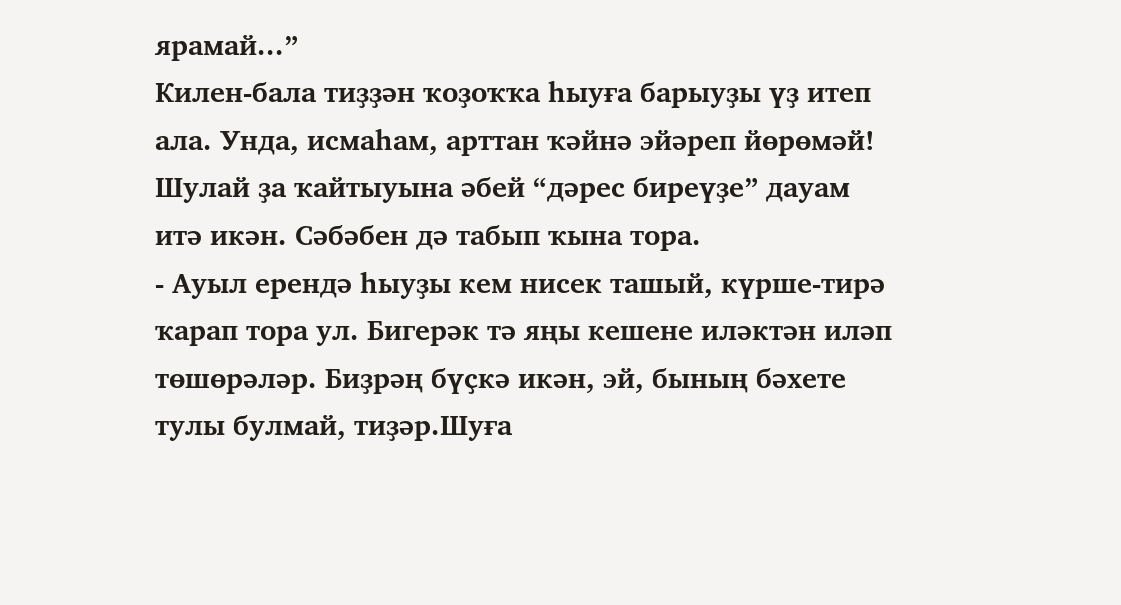ярамай...”
Килен-бала тиҙҙән ҡоҙоҡҡа һыуға барыуҙы үҙ итеп ала. Унда, исмаһам, арттан ҡәйнә эйәреп йөрөмәй! Шулай ҙа ҡайтыуына әбей “дәрес биреүҙе” дауам итә икән. Сәбәбен дә табып ҡына тора.
- Ауыл ерендә һыуҙы кем нисек ташый, күрше-тирә ҡарап тора ул. Бигерәк тә яңы кешене иләктән иләп төшөрәләр. Биҙрәң бүҫкә икән, эй, бының бәхете тулы булмай, тиҙәр.Шуға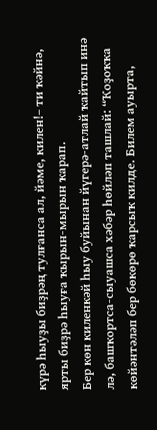күрә һыуҙы биҙрәң тулғанса ал, йәме, килен!– ти ҡәйнә, ярты биҙрә һыуға ҡырын-мырын ҡарап.
Бер көн киленкәй һыу буйынан йүгерә-атлай ҡайтып инә лә, башҡортса-сыуашса хәбәр һөйләп ташлай: “Ҡоҙоҡҡа көйәнтәләп бер бөкөрө ҡарсыҡ килде. Билем ауырта,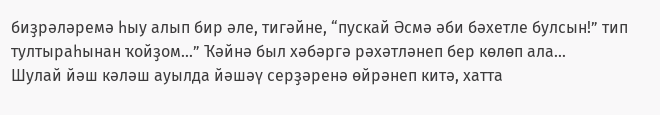биҙрәләремә һыу алып бир әле, тигәйне, “пускай Әсмә әби бәхетле булсын!” тип тултыраһынан ҡойҙом...” Ҡәйнә был хәбәргә рәхәтләнеп бер көлөп ала...
Шулай йәш кәләш ауылда йәшәү серҙәренә өйрәнеп китә, хатта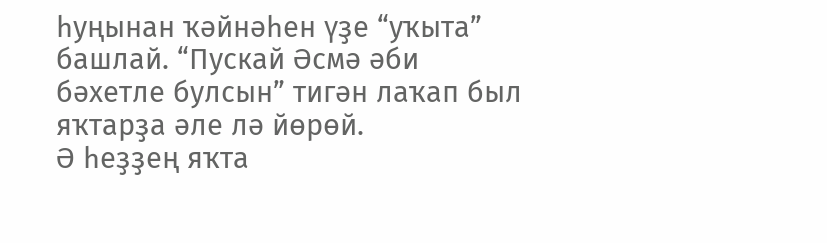һуңынан ҡәйнәһен үҙе “уҡыта” башлай. “Пускай Әсмә әби бәхетле булсын” тигән лаҡап был яҡтарҙа әле лә йөрөй.
Ә һеҙҙең яҡта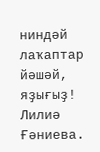ниндәй лаҡаптар йәшәй, яҙығыҙ!
Лилиә Ғәниева.